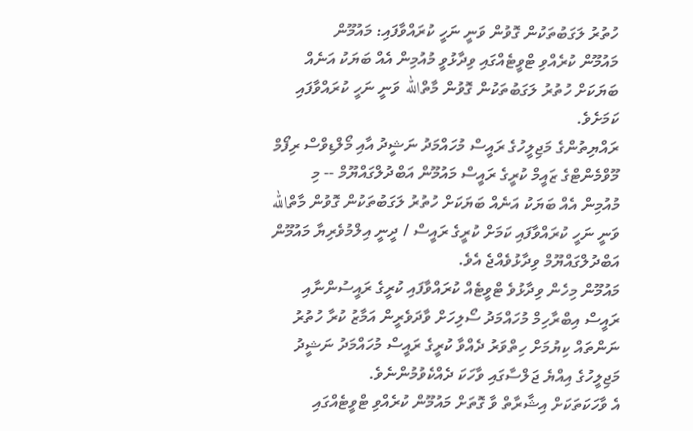ހުތުރު ލަގަބުތަކުން ގޮވުން ވަނީ ނަހީ ކުރައްވާފައި: މައުމޫން
މައުމޫން ކުރެއްވި ޓްވީޓެއްގައި ވިދާޅުވީ މުއުމިން އެއް ބަޔަކު އަނެއް ބަޔަކަށް ހުތުރު ލަގަބުތަކުން ގޮވުން މާތްالله ވަނީ ނަހީ ކުރައްވާފައި ކަމަށެވެ.
ރައްޔިތުންގެ މަޖިލީހުގެ ރައީސް މުހައްމަދު ނަޝީދު އާއި މޯލްޑިވްސް ރިފޯމް މޫވްމެންޓްގެ ޒައީމް ކުރީގެ ރައީސް މައުމޫން އަބްދުލްގައްޔޫމް -- މި
މުއުމިން އެއް ބަޔަކު އަނެއް ބަޔަކަށް ހުތުރު ލަގަބުތަކުން ގޮވުން މާތްالله ވަނީ ނަހީ ކުރައްވާފައި ކަމަށް ކުރީގެ ރައީސް / ދީނީ އިލްމުވެރިޔާ މައުމޫން އަބްދުލްގައްޔޫމް ވިދާޅުވެއްޖެ އެވެ.
މައުމޫން މިހެން ވިދާޅުވެ ޓްވީޓެއް ކުރައްވާފައި ކުރީގެ ރައީސުންނާއި ރައީސް އިބްރާހިމް މުހައްމަދު ސޯލިހަށް ވާދަވެރީން އަމާޒު ކުރާ ހުތުރު ނަންތައް ކިޔުމަށް ހިތްވަރު ދެއްވާ ކުރީގެ ރައީސް މުހައްމަދު ނަޝީދު މަޖިލީހުގެ އިއްޔެ ޖަލްސާގައި ވާހަކަ ދެއްކެވުމުންނެވެ.
އެ ވާހަކަތަކަށް އިޝާރާތް ވާ ގޮތަށް މައުމޫން ކުރެއްވި ޓްވީޓެއްގައި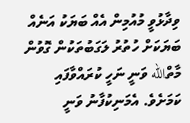ވިދާޅުވީ މުއުމިން އެއް ބަޔަކު އަނެއް ބަޔަކަށް ހުތުރު ލަގަބުތަކުން ގޮވުން މާތްالله ވަނީ ނަހީ ކުރައްވާފައި ކަމަށެވެ. އެމަނިކުފާނު ވަނީ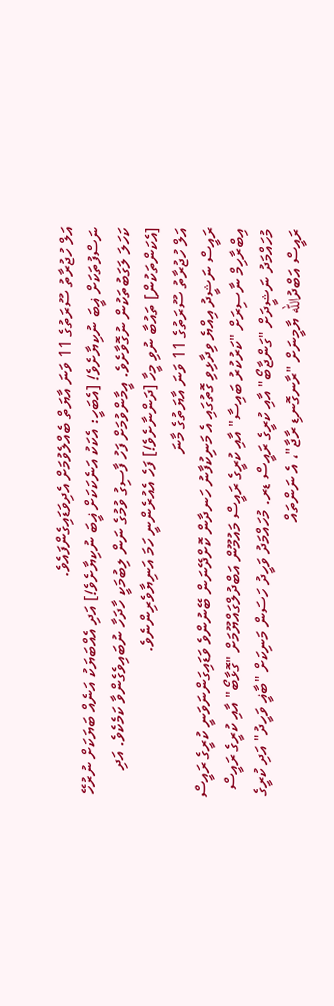އަލް ހުޖުރާތު ސޫރަތުގެ 11 ވަނަ އާޔަތް ބެއްލެވުމަށް އެދިވަޑައިގެންފައެވެ.
ނަސްފުތަކަށް ޣީބަ ނުކިޔާށެވެ! [އެބަހީ: އެކަކު އަނެކަކަށް ޣީބަ ނުކިޔާށެވެ!] އަދި އެއްބަޔަކު އަނެއް ބަޔަކަށް ނުރުހޭ ކަހަލަ ލަގަބުތަކުން ނުގޮވާށެވެ. އީމާންވުމަށް ފަހު ފާސިގު ވުމުގެ ނަން ލިބުމަކީ ހާދަހާ ނުބައިވެގެންވާ ކަމެކެވެ. އަދި [އެކަންތަކުން] ތައުބާ ނުވި މީހާ [ދަންނާށެވެ!] ފަހެ އެއުރެންނީ ހަމަ އަނިޔާވެރިންނެވެ.
އަލް ހުޖުރާތު ސޫރަތުގެ 11 ވަނަ އާޔަތުގެ މާނަ
ރައީސް ނަޝީދު އިއްޔެ ވިދާޅިވި ގޮތުގައި އެ މަނިކުފާނު ހަނދާން ކޮށްދޭނަން ބޭނުންވެ ވަޑައިގަންނަވަނީ ކުރީގެ ރައީސް އިބްރާހިމް ނާސިރަށް "ކަރުކުރު ބައިސާ" އާއި ކުރީގެ ރައީސް މައުމޫން އަބްދުލްގައްޔޫމަށް "ގޮޅާބޯ" އާއި ކުރީގެ ރައީސް މުހައްމަދު ނަޝީދަށް "ގަންޖާބޯ" އާއި ކުރީގެ ރައީސް ޑރ. މުހައްމަދު ވަހީދު ހަސަން މަނިކަށް "ބާޣީ ވަހީދު" އަދި ކުރީގެ ރައީސް އަބްދުالله ޔާމީނަށް "ރާނގޮނޑި ރާޖާ"، އެ ނަންތައް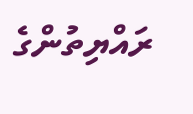ރައްޔިތުންގެ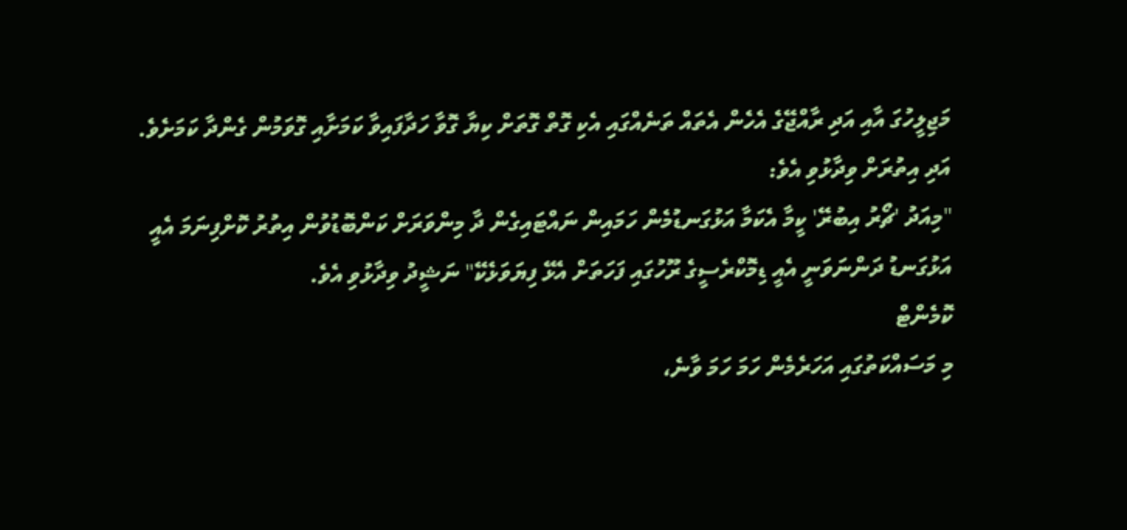މަޖިލީހުގަ އާއި އަދި ރާއްޖޭގެ އެހެން އެތައް ތަނެއްގައި އެކި ގޮތް ގޮތަށް ކިޔާ ގޮވާ ހަދާފައިވާ ކަމަށާއި ގޮވަމުން ގެންދާ ކަމަށެވެ.
އަދި އިތުރަށް ވިދާޅުވި އެވެ:
"މިއަދު 'ޗޯރު އިބުރޭ' ކީމާ އެކަމާ އަޅުގަނޑުމެން ހަމައިން ނައްޓައިގެން ދާ މިންވަރަށް ކަންބޮޑުވުން އިތުރު ކޮށްފިނަމަ އެއީ އަޅުގަނޑު ދަންނަވަނީ އެއީ ޑިމޮކްރެސީގެ ރޫހުގައި ފަހަތަށް އެޅޭ ފިޔަވަޅެކޭ" ނަޝީދު ވިދާޅުވި އެވެ.
ކޮމެންޓް
މި މަސައްކަތުގައި އަހަރެމެން ހަމަ ހަމަ ވާނެ،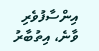އިންސާފުވެރި ވާނެ، އިތުބާރު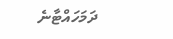ދަމަހައްޓާނެ